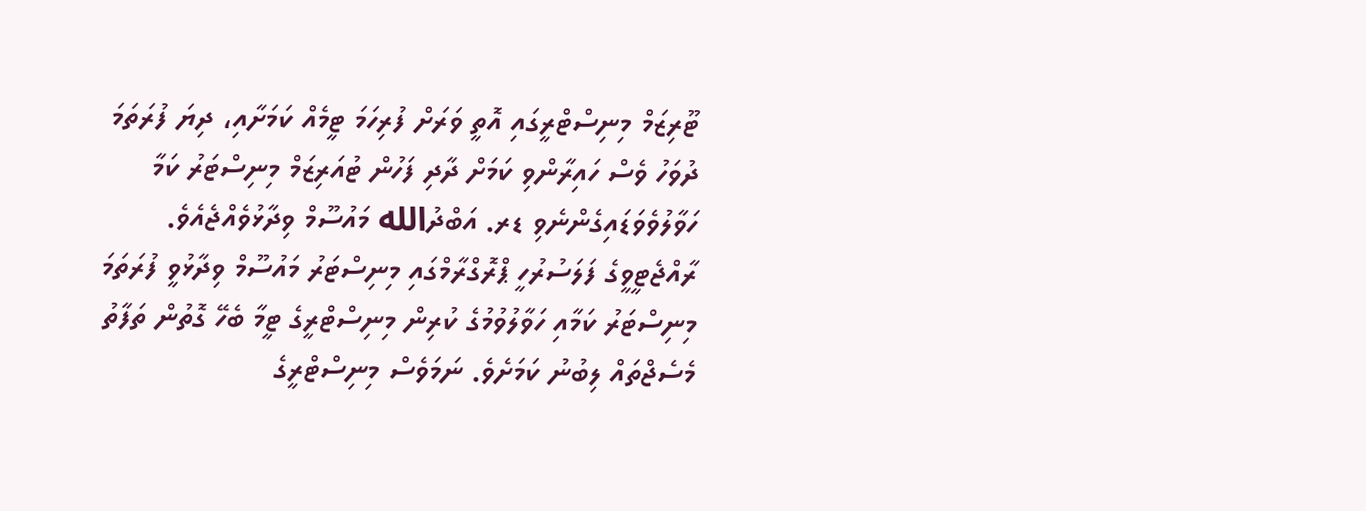ޓޫރިޒަމް މިނިސްޓްރީގައި އޮތީ ވަރަށް ފުރިހަމަ ޓީމެއް ކަމަށާއި، ދިޔަ ފުރަތަމަ ދުވަހު ވެސް ހައިރާންވި ކަމަށް ދާދި ފަހުން ޓުއަރިޒަމް މިނިސްޓަރު ކަމާ ހަވާލުވެވަޑައިގެންނެވި ޑރ. އަބްދުالله މައުސޫމް ވިދާޅުވެއްޖެއެވެ.
ރާއްޖެޓީވީގެ ފަލަސުރުހީ ޕްރޮގްރާމްގައި މިނިސްޓަރު މައުސޫމް ވިދާޅުވީ ފުރަތަމަ މިނިސްޓަރު ކަމާއި ހަވާލުވުމުގެ ކުރިން މިނިސްޓްރީގެ ޓީމާ ބެހޭ ގޮތުން ތަފާތު މެސެޖްތައް ލިބުނު ކަމަށެވެ. ނަމަވެސް މިނިސްޓްރީގެ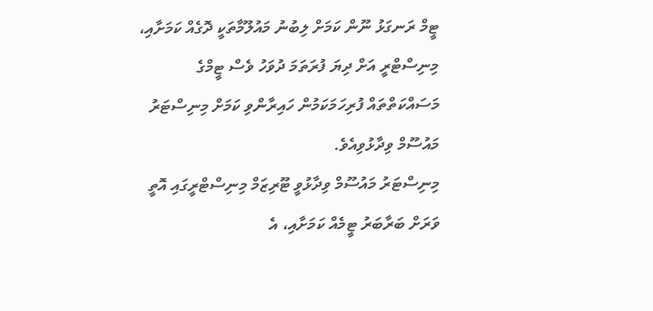ޓީމް ރަނގަޅު ނޫން ކަމަށް ލިބުނު މައުލޫމާތަކީ ދޮގެއް ކަމަށާއި، މިނިސްޓްރީ އަށް ދިޔަ ފުރަތަމަ ދުވަހު ވެސް ޓީމްގެ މަސައްކަތްތައް ފުރިހަމަކަމުން ހައިރާންވި ކަމަށް މިނިސްޓަރު މައުސޫމް ވިދާޅުވިއެވެ.
މިނިސްޓަރު މައުސޫމް ވިދާޅުވީ ޓޫރިޒަމް މިނިސްޓްރީގައި އޮތީ ވަރަށް ބަރާބަރު ޓީމެއް ކަމަށާއި، އެ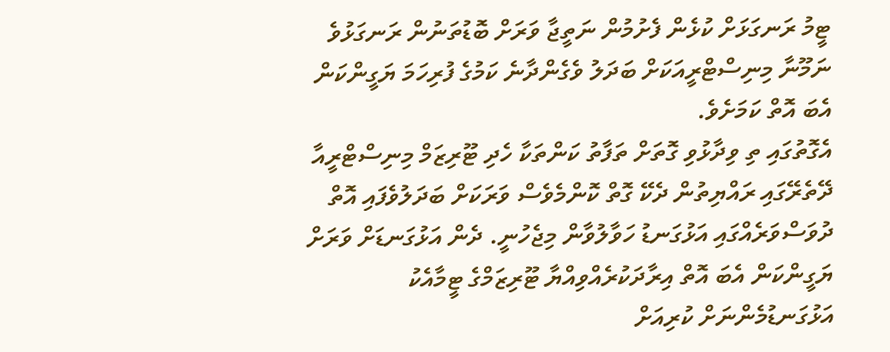ޓީމު ރަނގަޅަށް ކުޅެން ފެށުމުން ނަތީޖާ ވަރަށް ބޮޑުތަނުން ރަނގަޅުވެ ނަމޫނާ މިނިސްޓްރީއަކަށް ބަދަލު ވެގެންދާނެ ކަމުގެ ފުރިހަމަ ޔަގީންކަން އެބަ އޮތް ކަމަށެވެ.
އެގޮތުގައި ތި ވިދާޅުވި ގޮތަށް ތަފާތު ކަންތަކާ ހެދި ޓޫރިޒަމް މިނިސްޓްރީއާ ދޭތެރޭގައި ރައްޔިތުން ދެކޭ ގޮތް ކޮންމެވެސް ވަރަކަށް ބަދަލުވެފައި އޮތް ދުވަސްވަރެއްގައި އަޅުގަނޑު ހަވާލުވާން މިޖެހުނީ. ދެން އަޅުގަނޑަށް ވަރަށް ޔަގީންކަން އެބަ އޮތް އިރާދަކުރެއްވިއްޔާ ޓޫރިޒަމްގެ ޓީމާއެކު އަޅުގަނޑުމެންނަށް ކުރިއަށް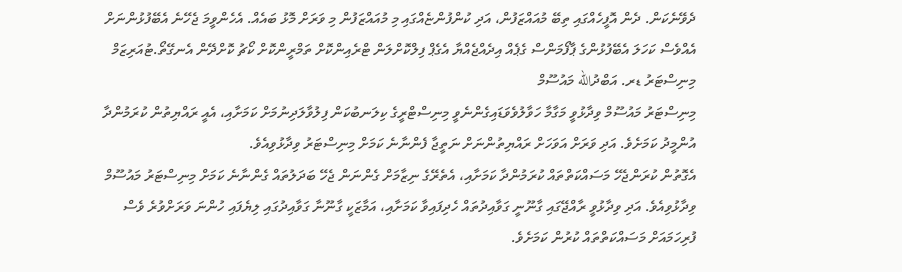ދެވޭނެކަން. ދެން އޮފީހެއްގައި ތިބޭ މުއައްޒަފުން، އަދި ކުންފުންޏެއްގައި މި މުއައްޒަފުން މި ވަރަށް މޮޅު ބައެއް. އެހެންވީމަ ޖެހޭނެ އެބޭފުޅުންނަށް އެއްވެސް ކަހަލަ އެބޭފުޅުންގެ ޕާފޯމަންސް ގެޕެއް އިދެއްޖެއްޔާ އެގެޕް ފިލްކޮށްލަން ޓްރެއިންކޮށް ތަމްރީންކޮށް ކޯޗު ކޮށްދޭން އެނގޭތޯ.ޓުއަރިޒަމް މިނިސްޓަރު ޑރ. އަބްދުالله މައުސޫމް
މިނިސްޓަރު މައުސޫމް ވިދާޅުވީ މަގާމާ ހަވާލުވެވަޑައިގެންނެވީ މިނިސްޓްރީގެ ކިލަނބުކަން ފިލުވާލަދިނުމަށް ކަމަށާއި، އެއީ ރައްޔިތުން ކުރަމުންދާ އުންމީދު ކަމަށެވެ. އަދި ވަރަށް އަވަހަށް ރައްޔިތުންނަށް ނަތީޖާ ފެންނާނެ ކަމަށް މިނިސްޓަރު ވިދާޅުވިއެވެ.
އެގޮތުން ކުރަންޖެހޭ މަސައްކަތްތައް ކުރަމުންދާ ކަމަށާއި، އެތެރޭގެ ނިޒާމަށް ގެންނަން ޖެހޭ ބަދަލުތައް ގެންނާނެ ކަމަށް މިނިސްޓަރު މައުސޫމް ވިދާޅުވިއެވެ. އަދި ވިދާޅުވީ ރާއްޖޭގައި ގާނޫނީ ގަވާއިދުތައް ހެދިފައިވާ ކަމަށާއި، އަމާޒަކީ ގާނޫނާ ގަވާއިދުގައި ލިޔެފައި ހުންނަ ވަރަށްވުރެ ވެސް ފުރިހަމައަށް މަސައްކަތްތައް ކުރުން ކަމަށެވެ.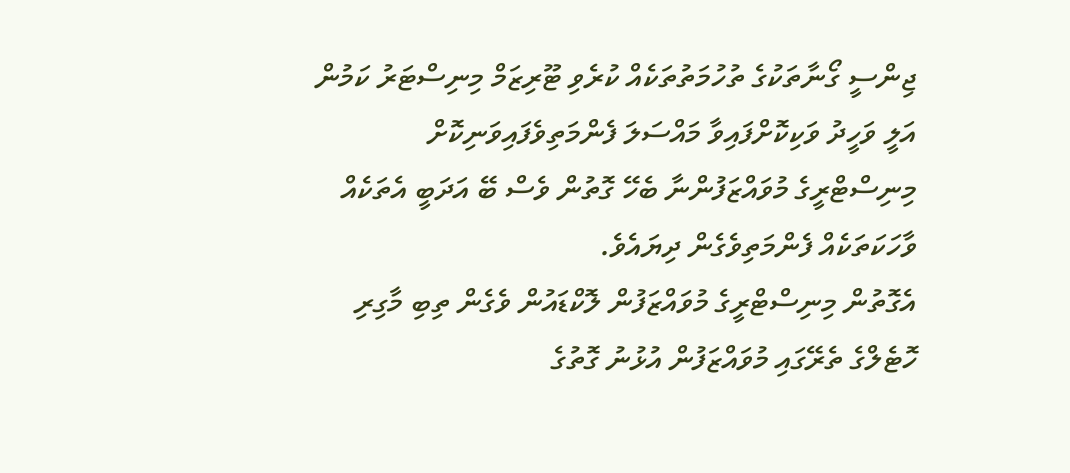ޖިންސީ ގޯނާތަކުގެ ތުހުމަތުތަކެއް ކުރެވި ޓޫރިޒަމް މިނިސްޓަރު ކަމުން އަލީ ވަހީދު ވަކިކޮށްފައިވާ މައްސަލަ ފެންމަތިވެފައިވަނިކޮށް މިނިސްޓްރީގެ މުވައްޒަފުންނާ ބެހޭ ގޮތުން ވެސް ބޭ އަދަބީ އެތަކެއް ވާހަކަތަކެއް ފެންމަތިވެގެން ދިޔައެވެ.
އެގޮތުން މިނިސްޓްރީގެ މުވައްޒަފުން ލޮކްޑައުން ވެގެން ތިބި މާގިރި ހޮޓެލްގެ ތެރޭގައި މުވައްޒަފުން އުޅުނު ގޮތުގެ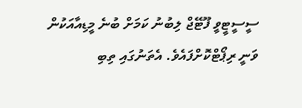ސީސީޓީވީ ފޫޓޭޖް ލިބުނު ކަމަށް ބުނެ މީޑިއާއަކުން ވަނީ ރިޕޯޓްކޮށްފައެވެ. އެތަނުގައި ތިބި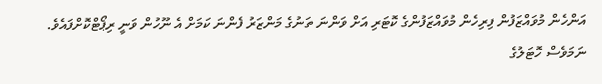އަންހެން މުވައްޒަފުން ފިރިހެން މުވައްޒަފުންގެ ކޮޓަރި އަށް ވަންނަ ތަނުގެ މަންޒަރު ފެންނަ ކަމަށް އެ ނޫހުން ވަނީ ރިޕޯޓްކޮށްފައެވެ. ނަމަވެސް ހޮޓަލުގެ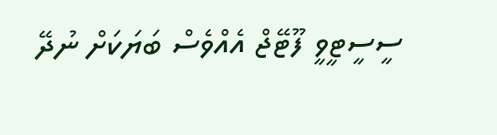ސީސީޓީވީ ފޫޓޭޖް އެއްވެސް ބަޔަކަށް ނުދޭ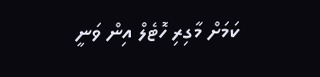ކަމަށް މާގިރި ހޮޓެލް އިން ވަނީ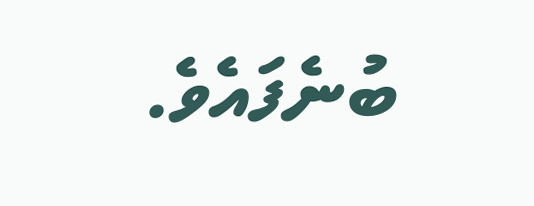ބުނެފައެވެ.